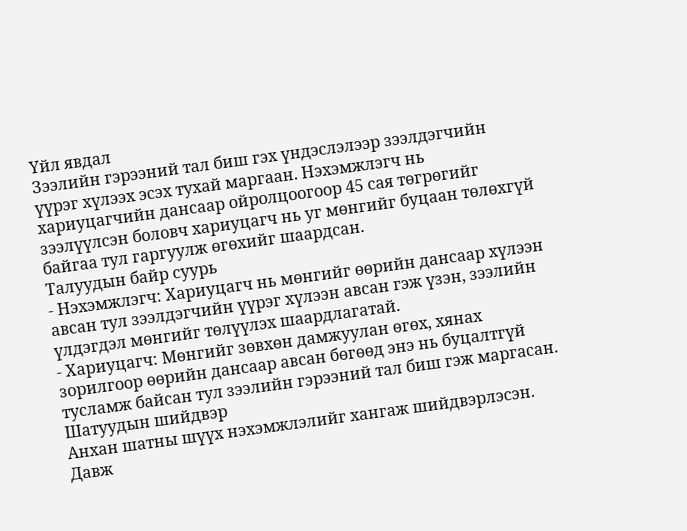Үйл явдал
Зээлийн гэрээний тал биш гэх үндэслэлээр зээлдэгчийн үүрэг хүлээх эсэх тухай маргаан. Нэхэмжлэгч нь хариуцагчийн дансаар ойролцоогоор 45 сая төгрөгийг зээлүүлсэн боловч хариуцагч нь уг мөнгийг буцаан төлөхгүй байгаа тул гаргуулж өгөхийг шаардсан.
Талуудын байр суурь
- Нэхэмжлэгч: Хариуцагч нь мөнгийг өөрийн дансаар хүлээн авсан тул зээлдэгчийн үүрэг хүлээн авсан гэж үзэн, зээлийн үлдэгдэл мөнгийг төлүүлэх шаардлагатай.
- Хариуцагч: Мөнгийг зөвхөн дамжуулан өгөх, хянах зорилгоор өөрийн дансаар авсан бөгөөд энэ нь буцалтгүй тусламж байсан тул зээлийн гэрээний тал биш гэж маргасан.
Шатуудын шийдвэр
Анхан шатны шүүх нэхэмжлэлийг хангаж шийдвэрлэсэн. Давж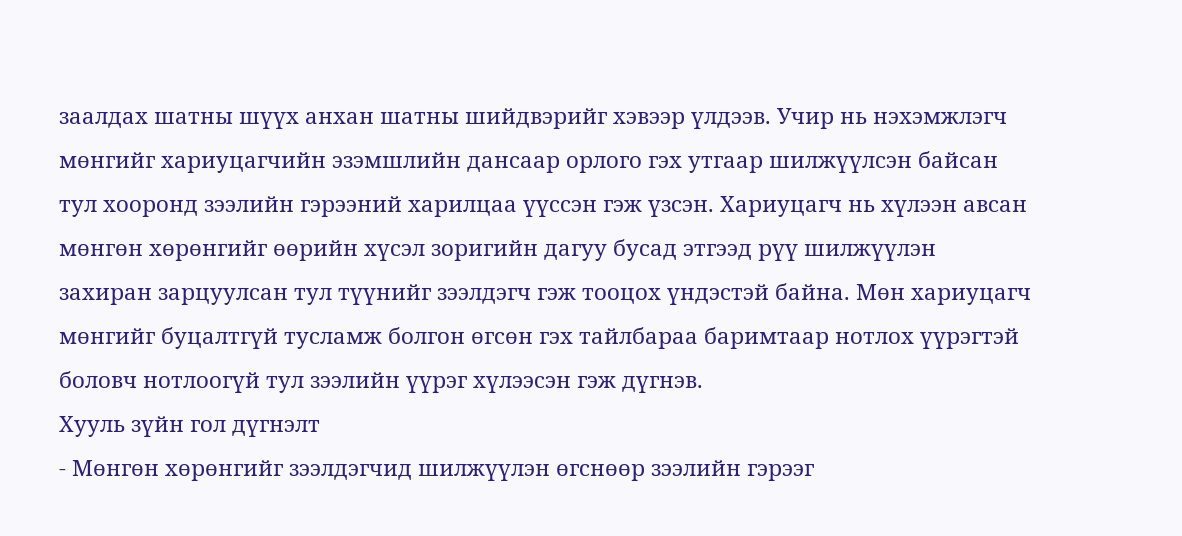заалдах шатны шүүх анхан шатны шийдвэрийг хэвээр үлдээв. Учир нь нэхэмжлэгч мөнгийг хариуцагчийн эзэмшлийн дансаар орлого гэх утгаар шилжүүлсэн байсан тул хооронд зээлийн гэрээний харилцаа үүссэн гэж үзсэн. Хариуцагч нь хүлээн авсан мөнгөн хөрөнгийг өөрийн хүсэл зоригийн дагуу бусад этгээд рүү шилжүүлэн захиран зарцуулсан тул түүнийг зээлдэгч гэж тооцох үндэстэй байна. Мөн хариуцагч мөнгийг буцалтгүй тусламж болгон өгсөн гэх тайлбараа баримтаар нотлох үүрэгтэй боловч нотлоогүй тул зээлийн үүрэг хүлээсэн гэж дүгнэв.
Хууль зүйн гол дүгнэлт
- Мөнгөн хөрөнгийг зээлдэгчид шилжүүлэн өгснөөр зээлийн гэрээг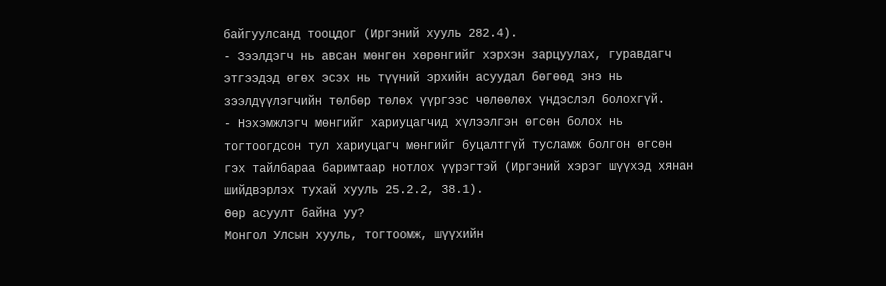байгуулсанд тооцдог (Иргэний хууль 282.4).
- Зээлдэгч нь авсан мөнгөн хөрөнгийг хэрхэн зарцуулах, гуравдагч этгээдэд өгөх эсэх нь түүний эрхийн асуудал бөгөөд энэ нь зээлдүүлэгчийн төлбөр төлөх үүргээс чөлөөлөх үндэслэл болохгүй.
- Нэхэмжлэгч мөнгийг хариуцагчид хүлээлгэн өгсөн болох нь тогтоогдсон тул хариуцагч мөнгийг буцалтгүй тусламж болгон өгсөн гэх тайлбараа баримтаар нотлох үүрэгтэй (Иргэний хэрэг шүүхэд хянан шийдвэрлэх тухай хууль 25.2.2, 38.1).
Өөр асуулт байна уу?
Монгол Улсын хууль, тогтоомж, шүүхийн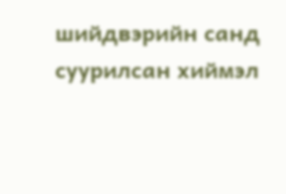шийдвэрийн санд суурилсан хиймэл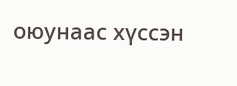оюунаас хүссэн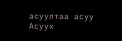асуултаа асуу
Асуух